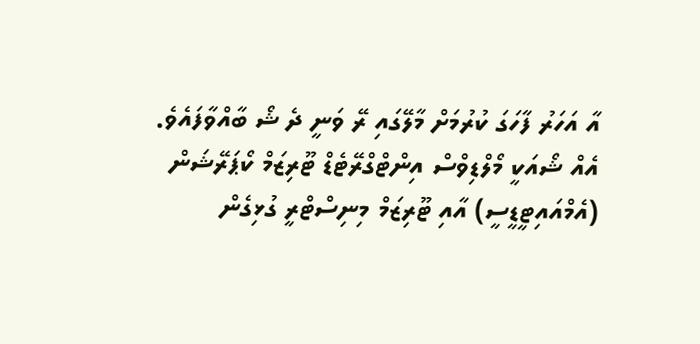އާ އަހަރު ފާހަގަ ކުރުމަށް މާލޭގައި ރޭ ވަނީ ދެ ޝޯ ބާއްވާފައެވެ.
އެއް ޝޯއަކީ މޯލްޑިވްސް އިންޓްގްރޭޓެޑް ޓޫރިޒަމް ކޯޕަރޭޝަން (އެމްއައިޓީޑީސީ) އާއި ޓޫރިޒަމް މިނިސްޓްރީ ގުޅިގެން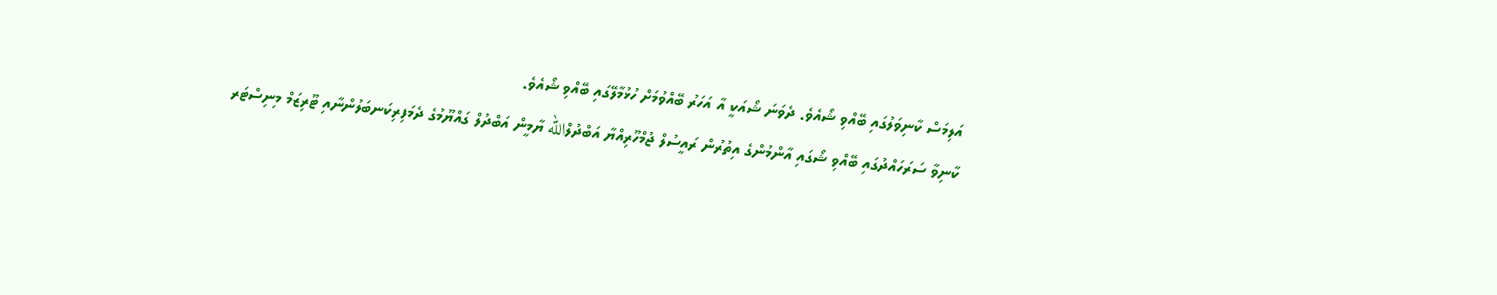އަލިމަސް ކާނިވަލުގައި ބޭއްވި ޝޯއެވެ. ދެވަނަ ޝޯއަކީ އާ އަހަރު ބޭއްވުމަށް ހުޅުމާލޭގައި ބޭއްވި ޝޯއެވެ.
ކާނިވާ ސަރަހައްދުގައި ބޭއްވި ޝޯގައި އާންމުންގެ އިތުރުން ރައީސުލް ޖުމްހޫރިއްޔާ އަބްދުލްالله ޔާމީން އަބްދުލް ގައްޔޫމުގެ ދެމަފިރިކަނބަލުންނާއި ޓޫރިޒަމް މިނިސްޓަރ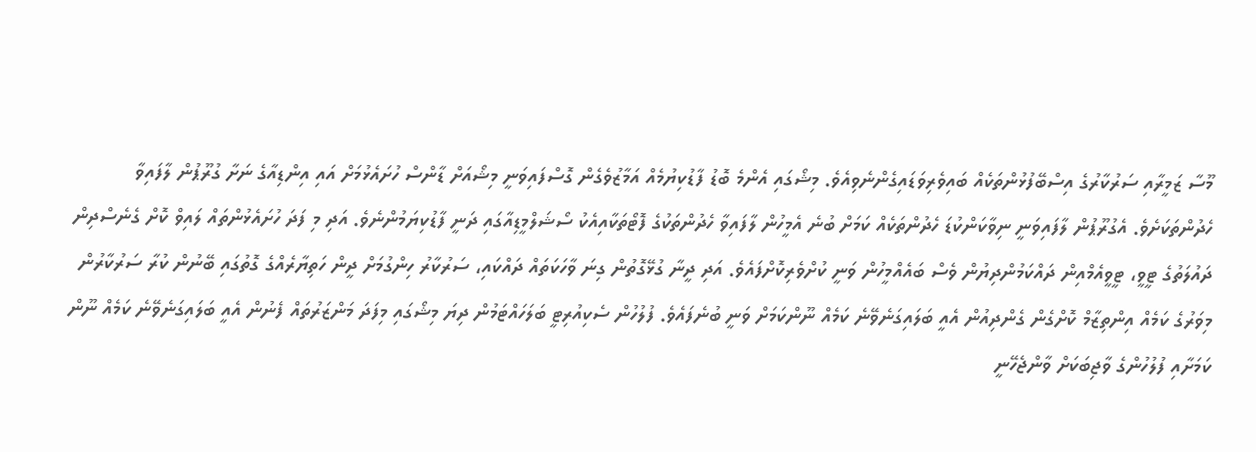މޫސާ ޒަމީރާއި ސަރުކާރުގެ އިސްބޭފުޅުންތަކެއް ބައިވެރިވަޑައިގެންނެވިއެވެ. މިޝޯގައި އެންމެ ބޮޑު ފާޑުކިޔުމެއް އަމާޒުވެގެން ގޮސްފައިވަނީ މިޝޯއަށް ޑާންސް ހުށައެޅުމަށް އައި އިންޑިއާގެ ނަށާ ގުރޫޕުން ލާފައިވާ ހެދުންތަކަށެވެ. އެގުރޫޕުން ލާފައިވަނީ ނިވާކަންކުޑަ ހެދުންތަކެއް ކަމަށް ބުނެ އެމީހުން ލާފައިވާ ހެދުންތަކުގެ ފޮޓޯތަކާއިއެކު ސޯޝަލްމީޑިއާގައި ދަނީ ފާޑުކިޔަމުންނެވެ. އަދި މި ފަދަ ހުށައެޅުންތައް ލައިވް ކޮށް ގެނެސްދިން ދައުލަތުގެ ޓީވީ، ޓީވީއެމްއިން ދައްކަމުންދިޔުން ވެސް ބައެއްމީހުން ވަނީ ކުށްވެރިކޮށްފައެވެ. އަދި ދީނާ ގުޅޭގޮތުން ގިނަ ވާހަކަތައް ދައްކައި، ސަރުކާރު ހިންގުމަށް ދީން ހަތިޔާރެއްގެ ގޮތުގައި ބޭނުން ކުރާ ސަރުކާރުން މިވަރުގެ ކަމެއް އިންތިޒާމް ކޮށްގެން ގެންދިއުން އެއީ ބަލައިގަނެވޭނެ ކަމެއް ނޫންކަމަށް ވަނީ ބުނެފައެވެ. ފުލުހުން ސެކިއުރިޓީ ބަލަހައްޓަމުން ދިޔަ މިޝޯގައި މިފަދަ މަންޒަރުތައް ފެނުން އެއީ ބަލައިގަނެވޭނެ ކަމެއް ނޫން ކަމަށާއި ފުލުހުންގެ ވާޖިބަކަށް ވާންޖެހޭނީ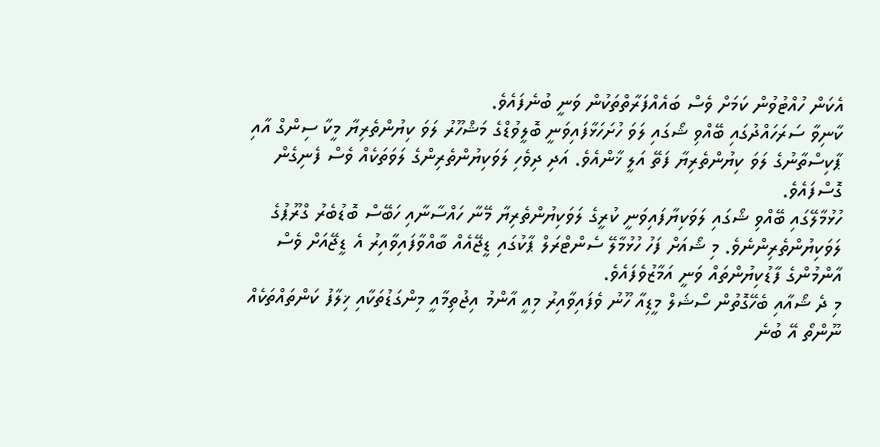އެކަން ހުއްޓުވުން ކަމަށް ވެސް ބައެއްފަރާތްތަކުން ވަނީ ބުނެފައެވެ.
ކާނިވާ ސަރަހައްދުގައި ބޭއްވި ޝޯގައި ލަވަ ހުށަހަޅާފައިވަނީ ބޮލީވުޑްގެ މަޝްހޫރު ލަވަ ކިޔުންތެރިޔާ މީކާ ސިންގް އާއި ޕާކިސްތާނުގެ ލަވަ ކިޔުންތެރިޔާ ފަތޭ އަލީ ޚާންއެވެ. އަދި ދިވެހި ލަވަކިޔުންތެރިންގެ ލަވަތަކެއް ވެސް ފެނިގެން ގޮސްފައެވެ.
ހުޅުމާލޭގައި ބޭއްވި ޝޯގައި ލަވަކިޔާފައިވަނީ ކުރީގެ ލަވަކިޔުންތެރިޔާ މޭނާ ހައްސާނާއި ހަބޭސް ބޮޑުބެރު ގްރޫޕުގެ ލަވަކިޔުންތެރިންނެވެ. މި ޝޯއަށް ފަހު ހުޅުމާލޭ ސެންޓްރަލް ޕާކުގައި ޑީޖޭއެއް ބާއްވާފައިވާއިރު އެ ޑީޖޭއަށް ވެސް އާންމުންގެ ފާޑުކިޔުންތައް ވަނީ އަމާޒުވެފައެވެ.
މި ދެ ޝޯއާއި ބެހޭގޮތުން ސޯޝަލް މީޑިއާ ހޫނު ވެފައިވާއިރު މިއީ އާންމު އިޖުތިމާއީ މިންގަޑުތަކާއި ޚިލާފު ކަންތައްތަކެއް ނޫންތޯ އޭ ބުނެ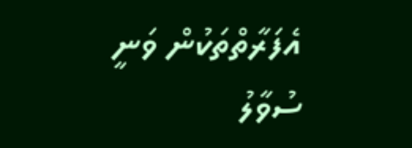އެފަރާތްތަކުން ވަނީ ސުވާލު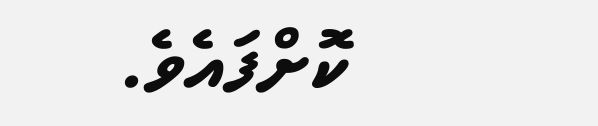ކޮށްފައެވެ.